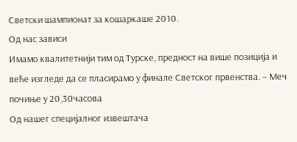Светски шампионат за кошаркаше 2010.
Од нас зависи
Имамо квалитетнији тим од Турске, предност на више позиција и веће изгледе да се пласирамо у финале Светског првенства. – Меч почиње у 20,30часова
Од нашег специјалног извештача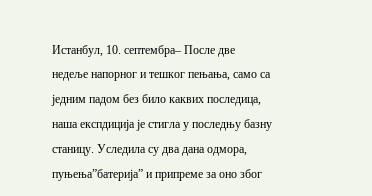Истанбул, 10. септембра– После две недеље напорног и тешког пењања, само са једним падом без било каквих последица, наша експдиција је стигла у последњу базну станицу. Уследила су два дана одмора, пуњења”батерија” и припреме за оно због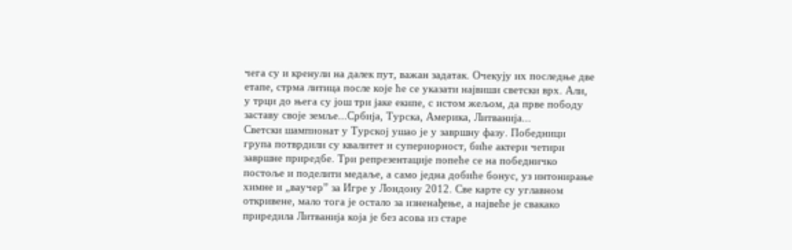чега су и кренули на далек пут, важан задатак. Очекују их последње две етапе, стрма литица после које ће се указати највиши светски врх. Али, у трци до њега су још три јаке екипе, с истом жељом, да прве пободу заставу своје земље...Србија, Турска, Америка, Литванија...
Светски шампионат у Турској ушао је у завршну фазу. Победници група потврдили су квалитет и супериорност, биће актери четири завршне приредбе. Три репрезентације попеће се на победничко постоље и поделити медаље, а само једна добиће бонус, уз интонирање химне и „ваучер” за Игре у Лондону 2012. Све карте су углавном откривене, мало тога је остало за изненађење, а највеће је свакако приредила Литванија која је без асова из старе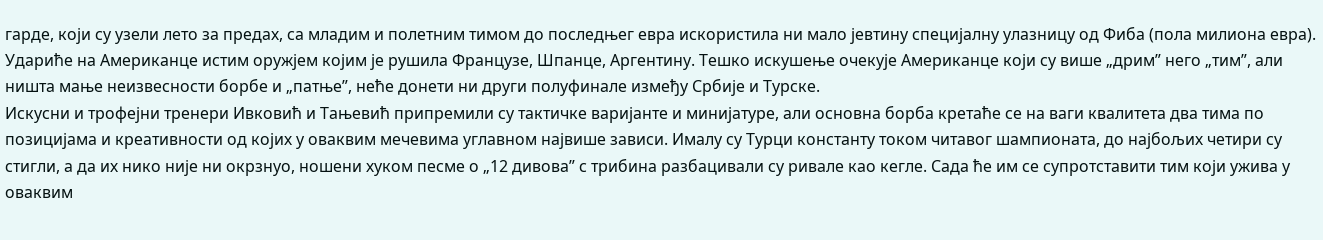гарде, који су узели лето за предах, са младим и полетним тимом до последњег евра искористила ни мало јевтину специјалну улазницу од Фиба (пола милиона евра). Удариће на Американце истим оружјем којим је рушила Французе, Шпанце, Аргентину. Тешко искушење очекује Американце који су више „дрим” него „тим”, али ништа мање неизвесности борбе и „патње”, неће донети ни други полуфинале између Србије и Турске.
Искусни и трофејни тренери Ивковић и Тањевић припремили су тактичке варијанте и минијатуре, али основна борба кретаће се на ваги квалитета два тима по позицијама и креативности од којих у оваквим мечевима углавном највише зависи. Ималу су Турци константу током читавог шампионата, до најбољих четири су стигли, а да их нико није ни окрзнуо, ношени хуком песме о „12 дивова” с трибина разбацивали су ривале као кегле. Сада ће им се супротставити тим који ужива у оваквим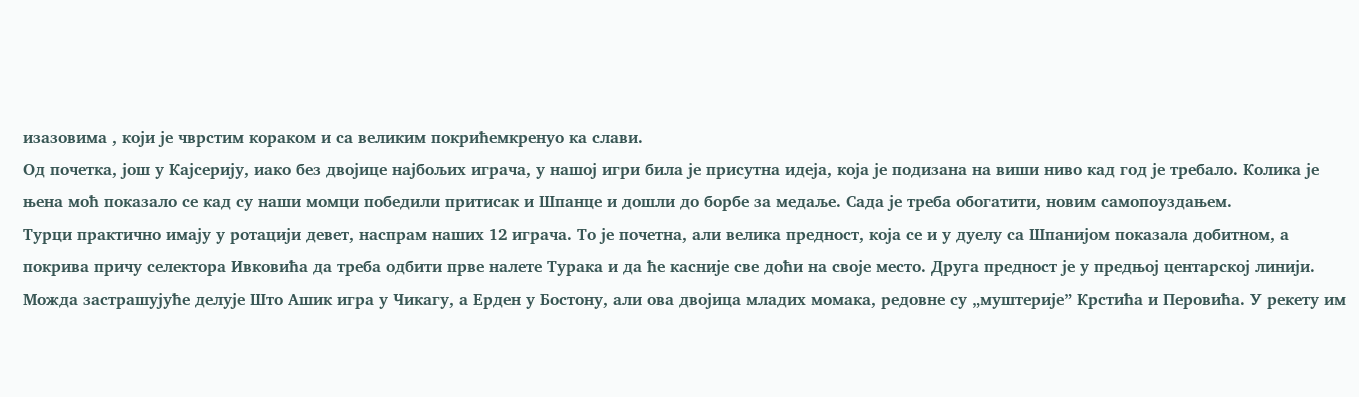изазовима , који је чврстим кораком и са великим покрићемкренуо ка слави.
Од почетка, још у Кајсерију, иако без двојице најбољих играча, у нашој игри била је присутна идеја, која је подизана на виши ниво кад год је требало. Колика је њена моћ показало се кад су наши момци победили притисак и Шпанце и дошли до борбе за медаље. Сада је треба обогатити, новим самопоуздањем.
Турци практично имају у ротацији девет, наспрам наших 12 играча. То је почетна, али велика предност, која се и у дуелу са Шпанијом показала добитном, а покрива причу селектора Ивковића да треба одбити прве налете Турака и да ће касније све доћи на своје место. Друга предност је у предњој центарској линији. Можда застрашујуће делује Што Ашик игра у Чикагу, а Ерден у Бостону, али ова двојица младих момака, редовне су „муштерије” Крстића и Перовића. У рекету им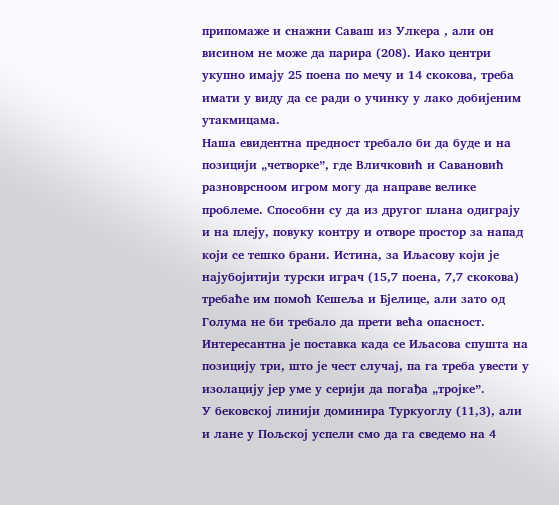припомаже и снажни Саваш из Улкера , али он висином не може да парира (208). Иако центри укупно имају 25 поена по мечу и 14 скокова, треба имати у виду да се ради о учинку у лако добијеним утакмицама.
Наша евидентна предност требало би да буде и на позицији „четворке”, где Вличковић и Савановић разноврсноом игром могу да направе велике проблеме. Способни су да из другог плана одиграју и на плеју, повуку контру и отворе простор за напад који се тешко брани. Истина, за Иљасову који је најубојитији турски играч (15,7 поена, 7,7 скокова) требаће им помоћ Кешеља и Бјелице, али зато од Голума не би требало да прети већа опасност. Интересантна је поставка када се Иљасова спушта на позицију три, што је чест случај, па га треба увести у изолацију јер уме у серији да погађа „тројке”.
У бековској линији доминира Туркуоглу (11,3), али и лане у Пољској успели смо да га сведемо на 4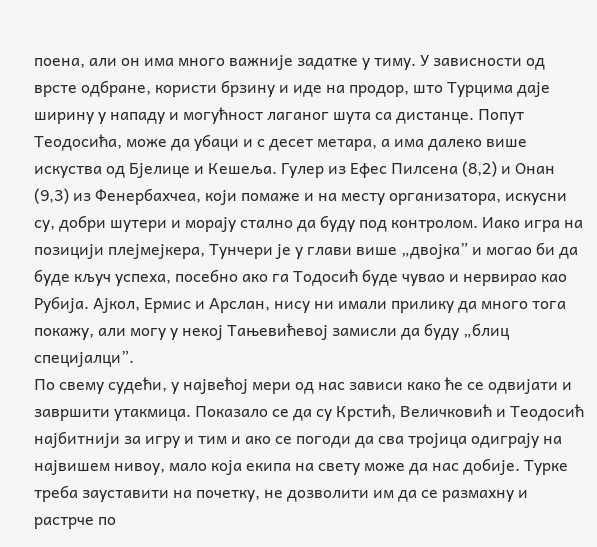поена, али он има много важније задатке у тиму. У зависности од врсте одбране, користи брзину и иде на продор, што Турцима даје ширину у нападу и могућност лаганог шута са дистанце. Попут Теодосића, може да убаци и с десет метара, а има далеко више искуства од Бјелице и Кешеља. Гулер из Ефес Пилсена (8,2) и Онан (9,3) из Фенербахчеа, који помаже и на месту организатора, искусни су, добри шутери и морају стално да буду под контролом. Иако игра на позицији плејмејкера, Тунчери је у глави више „двојка” и могао би да буде кључ успеха, посебно ако га Тодосић буде чувао и нервирао као Рубија. Ајкол, Ермис и Арслан, нису ни имали прилику да много тога покажу, али могу у некој Тањевићевој замисли да буду „блиц специјалци”.
По свему судећи, у највећој мери од нас зависи како ће се одвијати и завршити утакмица. Показало се да су Крстић, Величковић и Теодосић најбитнији за игру и тим и ако се погоди да сва тројица одиграју на највишем нивоу, мало која екипа на свету може да нас добије. Турке треба зауставити на почетку, не дозволити им да се размахну и растрче по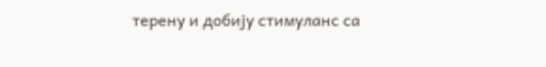терену и добију стимуланс са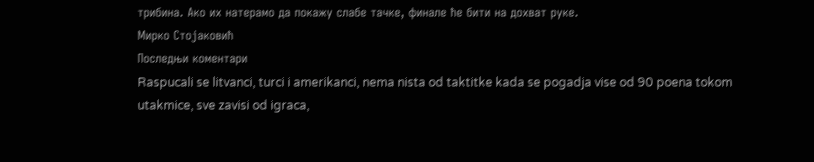трибина. Ако их натерамо да покажу слабе тачке, финале ће бити на дохват руке.
Мирко Стојаковић
Последњи коментари
Raspucali se litvanci, turci i amerikanci, nema nista od taktitke kada se pogadja vise od 90 poena tokom utakmice, sve zavisi od igraca,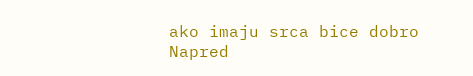ako imaju srca bice dobro
Napred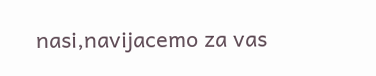nasi,navijacemo za vas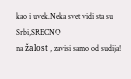kao i uvek.Neka svet vidi sta su Srbi,SRECNO
na žalost , zavisi samo od sudija!